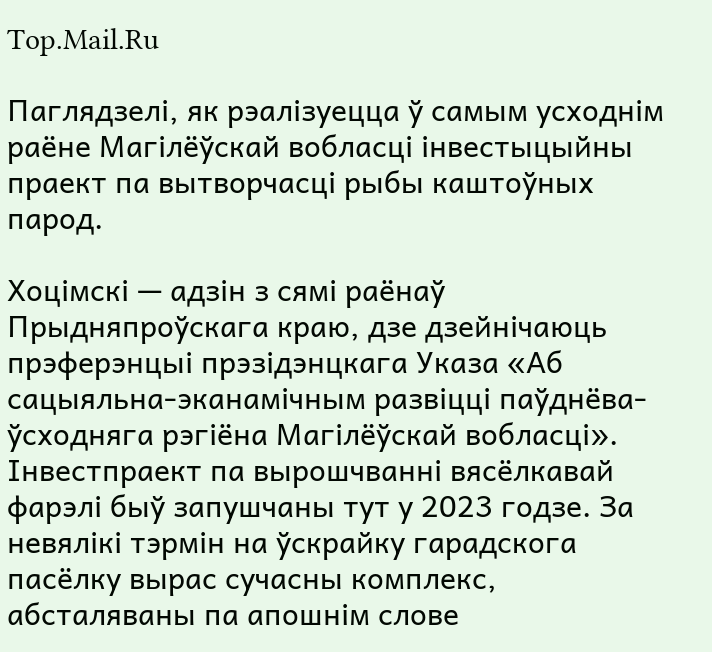Top.Mail.Ru

Паглядзелі, як рэалізуецца ў самым усходнім раёне Магілёўскай вобласці інвестыцыйны праект па вытворчасці рыбы каштоўных парод.

Хоцімскі — адзін з сямі раёнаў Прыдняпроўскага краю, дзе дзейнічаюць прэферэнцыі прэзідэнцкага Указа «Аб сацыяльна-эканамічным развіцці паўднёва-ўсходняга рэгіёна Магілёўскай вобласці». Інвестпраект па вырошчванні вясёлкавай фарэлі быў запушчаны тут у 2023 годзе. За невялікі тэрмін на ўскрайку гарадскога пасёлку вырас сучасны комплекс, абсталяваны па апошнім слове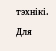тэхнікі. Для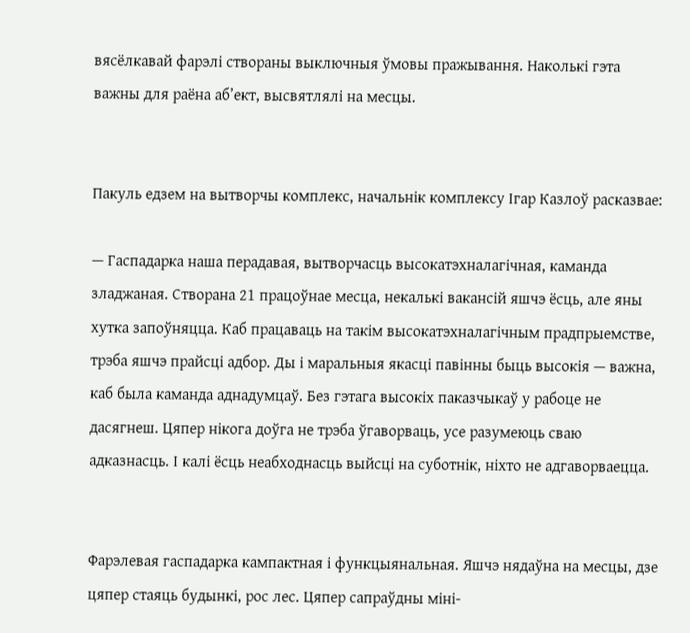вясёлкавай фарэлі створаны выключныя ўмовы пражывання. Наколькі гэта важны для раёна аб’ект, высвятлялі на месцы.


Пакуль едзем на вытворчы комплекс, начальнік комплексу Ігар Казлоў расказвае:

— Гаспадарка наша перадавая, вытворчасць высокатэхналагічная, каманда зладжаная. Створана 21 працоўнае месца, некалькі вакансій яшчэ ёсць, але яны хутка запоўняцца. Каб працаваць на такім высокатэхналагічным прадпрыемстве, трэба яшчэ прайсці адбор. Ды і маральныя якасці павінны быць высокія — важна, каб была каманда аднадумцаў. Без гэтага высокіх паказчыкаў у рабоце не дасягнеш. Цяпер нікога доўга не трэба ўгаворваць, усе разумеюць сваю адказнасць. І калі ёсць неабходнасць выйсці на суботнік, ніхто не адгаворваецца.


Фарэлевая гаспадарка кампактная і функцыянальная. Яшчэ нядаўна на месцы, дзе цяпер стаяць будынкі, рос лес. Цяпер сапраўдны міні-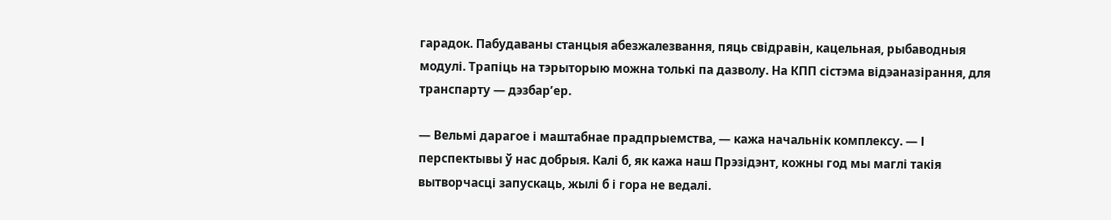гарадок. Пабудаваны станцыя абезжалезвання, пяць свідравін, кацельная, рыбаводныя модулі. Трапіць на тэрыторыю можна толькі па дазволу. На КПП сістэма відэаназірання, для транспарту — дэзбар’ер.

— Вельмі дарагое і маштабнае прадпрыемства, — кажа начальнік комплексу. — І перспектывы ў нас добрыя. Калі б, як кажа наш Прэзідэнт, кожны год мы маглі такія вытворчасці запускаць, жылі б і гора не ведалі.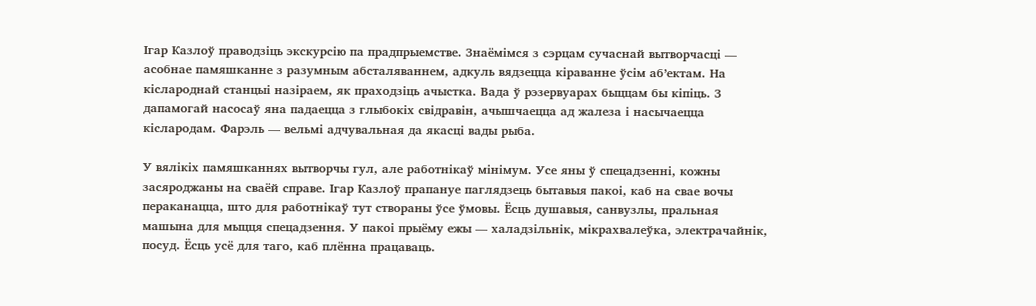Ігар Казлоў праводзіць экскурсію па прадпрыемстве. Знаёмімся з сэрцам сучаснай вытворчасці — асобнае памяшканне з разумным абсталяваннем, адкуль вядзецца кіраванне ўсім аб’ектам. На кіслароднай станцыі назіраем, як праходзіць ачыстка. Вада ў рэзервуарах быццам бы кіпіць. З дапамогай насосаў яна падаецца з глыбокіх свідравін, ачышчаецца ад жалеза і насычаецца кіслародам. Фарэль — вельмі адчувальная да якасці вады рыба.

У вялікіх памяшканнях вытворчы гул, але работнікаў мінімум. Усе яны ў спецадзенні, кожны засяроджаны на сваёй справе. Ігар Казлоў прапануе паглядзець бытавыя пакоі, каб на свае вочы пераканацца, што для работнікаў тут створаны ўсе ўмовы. Ёсць душавыя, санвузлы, пральная машына для мыцця спецадзення. У пакоі прыёму ежы — халадзільнік, мікрахвалеўка, электрачайнік, посуд. Ёсць усё для таго, каб плённа працаваць.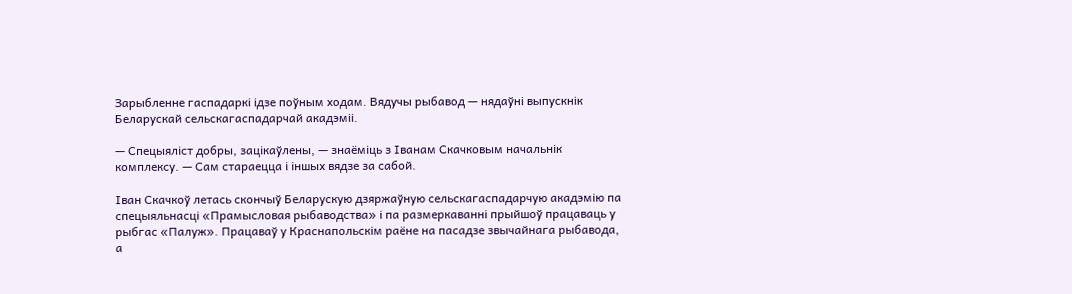Зарыбленне гаспадаркі ідзе поўным ходам. Вядучы рыбавод — нядаўні выпускнік Беларускай сельскагаспадарчай акадэміі.

— Спецыяліст добры, зацікаўлены, — знаёміць з Іванам Скачковым начальнік комплексу. — Сам стараецца і іншых вядзе за сабой.

Іван Скачкоў летась скончыў Беларускую дзяржаўную сельскагаспадарчую акадэмію па спецыяльнасці «Прамысловая рыбаводства» і па размеркаванні прыйшоў працаваць у рыбгас «Палуж». Працаваў у Краснапольскім раёне на пасадзе звычайнага рыбавода, а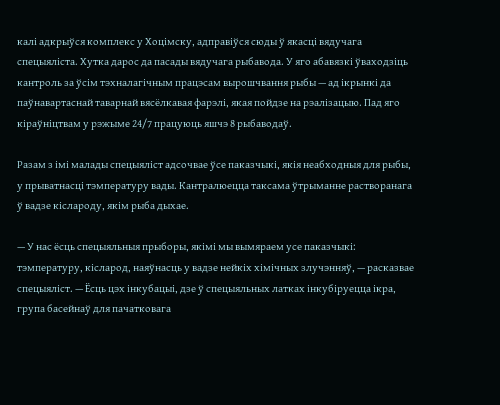калі адкрыўся комплекс у Хоцімску, адправіўся сюды ў якасці вядучага спецыяліста. Хутка дарос да пасады вядучага рыбавода. У яго абавязкі ўваходзіць кантроль за ўсім тэхналагічным працэсам вырошчвання рыбы — ад ікрынкі да паўнавартаснай таварнай вясёлкавая фарэлі, якая пойдзе на рэалізацыю. Пад яго кіраўніцтвам у рэжыме 24/7 працуюць яшчэ 8 рыбаводаў.

Разам з імі малады спецыяліст адсочвае ўсе паказчыкі, якія неабходныя для рыбы, у прыватнасці тэмпературу вады. Кантралюецца таксама ўтрыманне растворанага ў вадзе кіслароду, якім рыба дыхае.

— У нас ёсць спецыяльныя прыборы, якімі мы вымяраем усе паказчыкі: тэмпературу, кісларод, наяўнасць у вадзе нейкіх хімічных злучэнняў, — расказвае спецыяліст. — Ёсць цэх інкубацыі, дзе ў спецыяльных латках інкубіруецца ікра, група басейнаў для пачатковага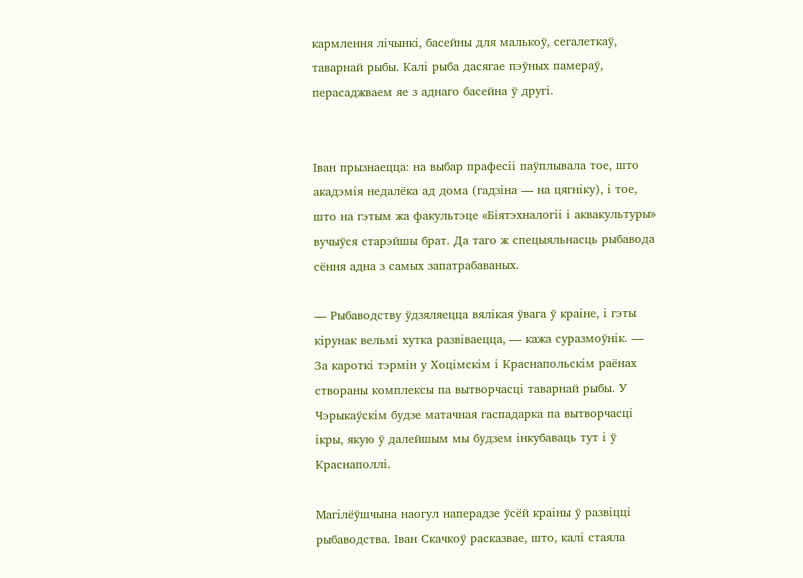кармлення лічынкі, басейны для малькоў, сегалеткаў, таварнай рыбы. Калі рыба дасягае пэўных памераў, перасаджваем яе з аднаго басейна ў другі.


Іван прызнаецца: на выбар прафесіі паўплывала тое, што акадэмія недалёка ад дома (гадзіна — на цягніку), і тое, што на гэтым жа факультэце «Біятэхналогіі і аквакультуры» вучыўся старэйшы брат. Да таго ж спецыяльнасць рыбавода сёння адна з самых запатрабаваных.

— Рыбаводству ўдзяляецца вялікая ўвага ў краіне, і гэты кірунак вельмі хутка развіваецца, — кажа суразмоўнік. — За кароткі тэрмін у Хоцімскім і Краснапольскім раёнах створаны комплексы па вытворчасці таварнай рыбы. У Чэрыкаўскім будзе матачная гаспадарка па вытворчасці ікры, якую ў далейшым мы будзем інкубаваць тут і ў Краснаполлі.

Магілёўшчына наогул наперадзе ўсёй краіны ў развіцці рыбаводства. Іван Скачкоў расказвае, што, калі стаяла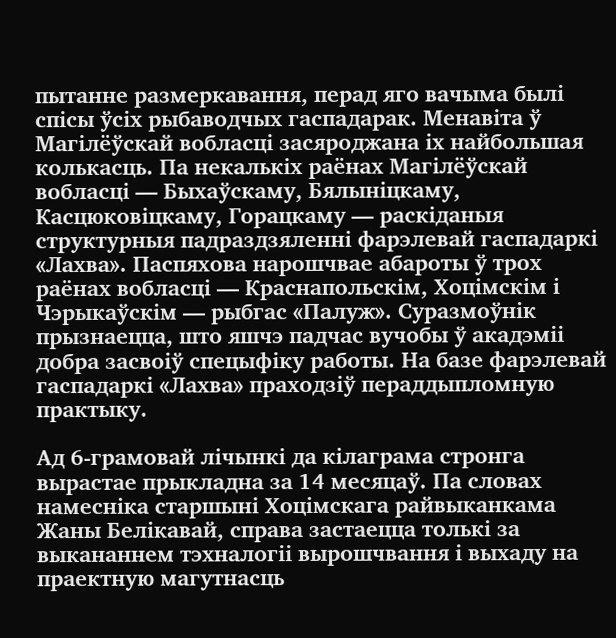пытанне размеркавання, перад яго вачыма былі спісы ўсіх рыбаводчых гаспадарак. Менавіта ў Магілёўскай вобласці засяроджана іх найбольшая колькасць. Па некалькіх раёнах Магілёўскай вобласці — Быхаўскаму, Бялыніцкаму, Касцюковіцкаму, Горацкаму — раскіданыя структурныя падраздзяленні фарэлевай гаспадаркі «Лахва». Паспяхова нарошчвае абароты ў трох раёнах вобласці — Краснапольскім, Хоцімскім і Чэрыкаўскім — рыбгас «Палуж». Суразмоўнік прызнаецца, што яшчэ падчас вучобы ў акадэміі добра засвоіў спецыфіку работы. На базе фарэлевай гаспадаркі «Лахва» праходзіў пераддыпломную практыку.

Ад 6-грамовай лічынкі да кілаграма стронга вырастае прыкладна за 14 месяцаў. Па словах намесніка старшыні Хоцімскага райвыканкама Жаны Белікавай, справа застаецца толькі за выкананнем тэхналогіі вырошчвання і выхаду на праектную магутнасць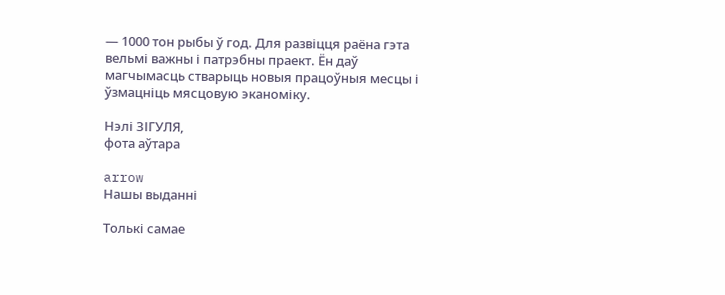— 1000 тон рыбы ў год. Для развіцця раёна гэта вельмі важны і патрэбны праект. Ён даў магчымасць стварыць новыя працоўныя месцы і ўзмацніць мясцовую эканоміку.

Нэлі ЗІГУЛЯ,
фота аўтара

arrow
Нашы выданні

Толькі самае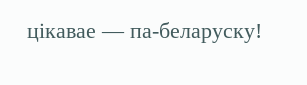цікавае — па-беларуску!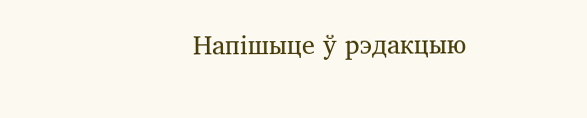Напішыце ў рэдакцыю